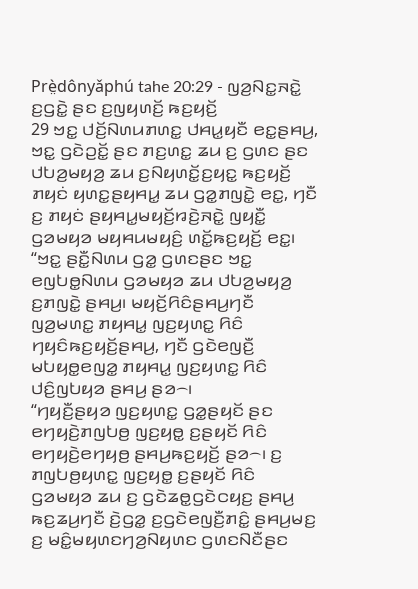Prè̤dônyǎphú tahe 20:29 - ꤜꤤ꤬ꤡꤢ꤭ꤏꤢꤧ꤭ ꤢ꤬ꤞꤢꤧ꤭ ꤔꤢ ꤢ꤬ꤜꤟꤛꤢꤩ꤬ ꤒꤢ꤬ꤟꤢꤩ꤬
29 ꤠꤢ꤭ ꤓꤢꤩ꤬ꤡꤛꤣꤊꤛꤢ꤭ ꤓꤌꤣ꤭ꤟꤢꤪ ꤕꤢ꤭ꤔꤌꤣ꤬, ꤠꤢ꤭ ꤞꤢꤧꤑꤢꤩ꤭ ꤔꤢ ꤊꤢ꤬ꤛꤢ꤭ ꤘꤣ ꤢ꤬ ꤞꤛꤢ ꤔꤢ ꤓꤝꤤ꤬ꤗꤟꤤ꤬ ꤘꤣ ꤢ꤬ꤡꤟꤛꤢꤩ꤭ꤢ꤬ꤟꤢ꤭ ꤒꤢ꤬ꤟꤢꤩ꤬ ꤊꤟꤢꤦ ꤟꤛꤢ꤭ꤔꤟꤌꤣ꤭ ꤘꤣ ꤞꤤ꤭ꤊꤜꤢꤧ꤭ ꤕꤢ꤭, ꤚꤢꤪ ꤢ꤬ ꤊꤟꤢꤦ ꤔꤟꤌꤣ꤭ꤗꤟꤢꤩ꤬ꤙꤢꤧ꤬ꤏꤢꤧ꤭ ꤜꤟꤢꤪ꤭ ꤞꤤꤗꤟꤤ ꤗꤟꤌꤣꤗꤟꤢꤨ꤬ ꤛꤢꤩ꤭ꤒꤢ꤬ꤟꤢꤩ꤬ ꤕꤢ꤭꤯
“ꤠꤢ꤭ ꤔꤢꤪ꤭ꤡꤛꤣ ꤞꤤ꤭ ꤞꤛꤢꤔꤢ ꤠꤢ꤭ ꤕꤜꤝꤥ꤭ꤡꤛꤣ ꤞꤤꤗꤟꤤ ꤘꤣ ꤓꤝꤤ꤬ꤗꤟꤤ꤬ ꤢ꤬ꤊꤜꤢꤧ꤭ ꤔꤌꤣ꤬꤯ ꤗꤟꤢꤩ꤬ꤖꤢꤨꤔꤌꤣ꤬ꤚꤢꤪ ꤜꤤ꤬ꤗꤛꤢ꤭ ꤊꤟꤌꤣ꤭ ꤜꤢ꤬ꤟꤛꤢ꤭ ꤖꤢꤨ ꤚꤟꤢꤨꤒꤢ꤬ꤟꤢꤩ꤬ꤔꤌꤣ꤬, ꤚꤢꤪ ꤞꤢꤧꤕꤜꤢꤪ꤬ ꤗꤝꤟꤥ꤭ꤕꤜꤤ꤭ ꤊꤟꤌꤣ꤭ ꤜꤢ꤬ꤟꤛꤢ꤭ ꤖꤢꤨ ꤓꤢꤨ꤬ꤜꤝꤟꤤ ꤔꤌꤣ꤬ ꤔꤤ꤮꤯
“ꤚꤟꤢꤪ꤬ꤔꤟꤤ ꤜꤢ꤬ꤟꤛꤢ꤭ ꤞꤤ꤭ꤔꤟꤢꤩ ꤔꤢ ꤕꤚꤟꤢꤧ꤬ꤊꤜꤝꤥ꤬ ꤜꤢ꤬ꤟꤥ꤭ ꤢ꤬ꤔꤟꤢꤩ ꤖꤢꤨ ꤕꤚꤟꤢꤧ꤬ꤕꤚꤟꤥ꤬ ꤔꤌꤣ꤬ꤒꤢ꤬ꤟꤢꤩ꤬ ꤔꤤ꤮꤯ ꤢ꤬ ꤊꤜꤝꤥ꤬ꤟꤛꤢ꤭ ꤜꤢ꤬ꤟꤥ꤭ ꤢ꤬ꤔꤟꤢꤩ ꤖꤢꤨ ꤞꤤꤗꤟꤤ ꤘꤣ ꤢ꤬ ꤞꤢꤧꤘꤥ꤭ꤞꤢꤧꤍꤟꤢ꤬ ꤔꤌꤣ꤬ ꤒꤢ꤬ꤘꤣ꤬ꤚꤢꤪ ꤢꤧ꤬ꤞꤤ꤭ ꤢ꤬ꤞꤢꤧꤕꤜꤢꤪ꤬ꤊꤢꤨ꤭ ꤔꤌꤣ꤬ꤗꤢ꤬ ꤢ꤬ ꤗꤢꤨ꤭ꤗꤟꤛꤢꤚꤤ꤬ꤡꤟꤛꤢ ꤞꤛꤢꤡꤢꤪꤔꤢ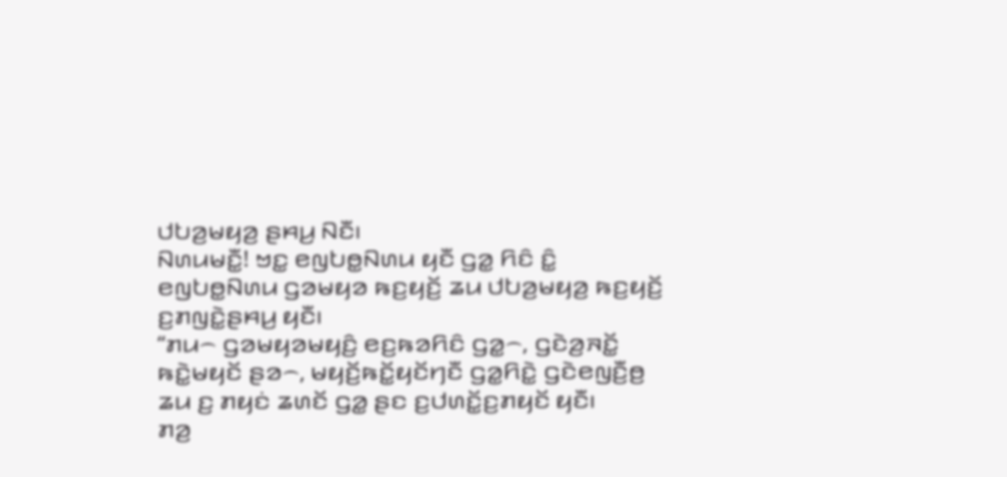ꤓꤝꤤ꤬ꤗꤟꤤ꤬ ꤔꤌꤣ꤬ ꤡꤢꤪ꤯
ꤡꤛꤣꤗꤢꤪ꤭! ꤠꤢ꤭ ꤕꤜꤝꤥ꤭ꤡꤛꤣ ꤟꤢꤪ ꤞꤤ꤭ ꤖꤢꤨ ꤢꤨ꤭ ꤕꤜꤝꤥ꤭ꤡꤛꤣ ꤞꤤꤗꤟꤤ ꤒꤢ꤬ꤟꤢꤩ꤬ ꤘꤣ ꤓꤝꤤ꤬ꤗꤟꤤ꤬ ꤒꤢ꤬ꤟꤢꤩ꤬ ꤢ꤬ꤊꤜꤢꤧ꤭ꤔꤌꤣ꤬ ꤟꤢꤪ꤯
“ꤊꤣ꤮ ꤞꤤꤗꤟꤤꤗꤟꤢꤨ꤬ ꤕꤢ꤬ꤒꤤꤖꤢꤨ ꤞꤤ꤭꤮, ꤞꤢꤧꤤ꤬ꤏꤢꤩ꤭ ꤒꤢꤧ꤭ꤗꤟꤢꤩ ꤔꤤ꤮, ꤗꤟꤢꤩ꤬ꤒꤢꤩ꤭ꤟꤢꤩꤚꤢꤪ ꤞꤤ꤭ꤖꤢꤧ꤭ ꤞꤢꤧꤕꤜꤢꤪ꤬ꤥ꤬ ꤘꤣ ꤢ꤬ ꤊꤟꤢꤦ ꤘꤛꤢꤩ ꤞꤤ꤭ ꤔꤢ ꤢ꤬ꤓꤛꤢꤩ꤭ꤢ꤬ꤊꤟꤢꤩ ꤟꤢꤪ꤯
ꤊꤤ꤬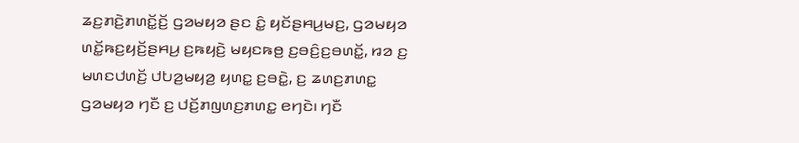ꤘꤢ꤬ꤊꤢꤧ꤬ꤊꤛꤢꤩ꤭ꤢꤩ꤬ ꤞꤤꤗꤟꤤ ꤔꤢ ꤢꤨ꤭ ꤟꤢꤩꤔꤌꤣ꤬ꤗꤢ꤬, ꤞꤤꤗꤟꤤ ꤛꤢꤩ꤭ꤒꤢ꤬ꤟꤢꤩ꤬ꤔꤌꤣ꤬ ꤢ꤬ꤒꤟꤢꤧ꤬ ꤗꤟꤢꤒꤥ꤬ ꤢ꤬ꤋꤢꤨ꤬ꤢ꤬ꤋꤛꤢꤩ꤭, ꤙꤤ ꤢ꤬ ꤗꤛꤢꤓꤛꤢꤩ꤬ ꤓꤝꤤ꤬ꤗꤟꤤ꤬ ꤟꤛꤢ꤭ ꤢ꤬ꤋꤢꤧ꤭, ꤢ꤬ ꤘꤛꤢ꤬ꤊꤛꤢ꤭ ꤞꤤꤗꤟꤤ ꤚꤢꤪ ꤢ꤬ ꤓꤢꤩ꤬ꤊꤜꤛꤢ꤬ꤊꤛꤢ꤭ ꤕꤚꤢꤧ꤯ ꤚꤢꤪ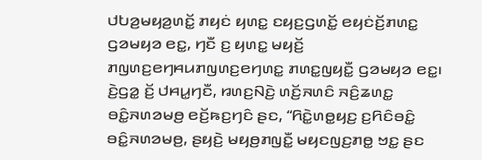ꤓꤝꤤ꤬ꤗꤟꤤ꤬ꤛꤢꤩ꤭ ꤊꤟꤢꤦ ꤟꤛꤢ꤭ ꤢꤟꤢ꤬ꤞꤛꤢꤩ꤭ ꤕꤟꤢꤦꤢꤩ꤬ꤊꤛꤢ꤭ ꤞꤤꤗꤟꤤ ꤕꤢ꤭, ꤚꤢꤪ ꤢ꤬ ꤟꤛꤢ꤭ ꤗꤟꤢꤩ꤬ ꤊꤜꤛꤢ꤬ꤕꤚꤌꤣꤊꤜꤛꤢ꤬ꤕꤚꤛꤢ꤭ ꤊꤛꤢ꤭ꤜꤟꤢꤪ꤭ ꤞꤤꤗꤟꤤ ꤕꤢ꤭꤯
ꤢꤧ꤬ꤞꤤ꤭ ꤢꤩ꤬ ꤓꤌꤣ꤭ꤚꤢꤪ, ꤙꤛꤢ꤬ꤡꤢꤧ꤬ ꤛꤢꤩ꤬ꤏꤛꤢꤨ ꤏꤢꤨ꤬ꤘꤛꤢ꤭ ꤋꤢꤨ꤭ꤏꤛꤤꤗꤥ꤬ ꤕꤢꤩ꤬ꤒꤢ꤬ꤚꤢꤨ ꤔꤢ, “ꤖꤢꤧ꤭ꤛꤥ꤭ꤟꤢ꤬ ꤢ꤬ꤖꤢꤨꤋꤢꤨ꤭ ꤋꤢꤨ꤭ꤏꤛꤤꤗꤥ꤬, ꤔꤟꤢꤧ꤬ ꤗꤟꤥ꤬ꤊꤜꤢꤪ꤭ ꤗꤟꤢꤜꤢ꤬ꤊꤥ꤭ ꤠꤢ꤭ ꤔꤢ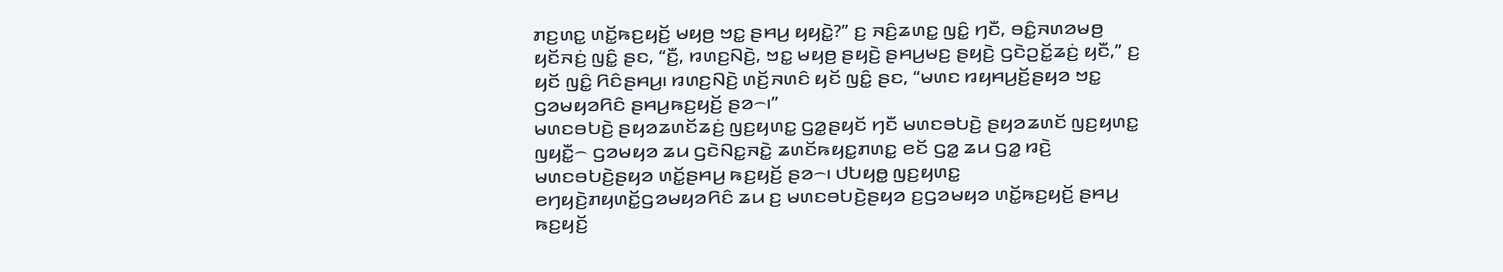ꤊꤢ꤬ꤛꤢ꤭ ꤛꤢꤩ꤭ꤒꤢ꤬ꤟꤢꤩ꤬ ꤗꤟꤥ꤬ ꤠꤢ꤭ ꤔꤌꤣ꤬ ꤟꤟꤢꤧ꤭?” ꤢ꤬ ꤏꤢꤨ꤬ꤘꤛꤢ꤭ ꤜꤢꤨ꤭ ꤚꤢꤪ, ꤋꤢꤨ꤭ꤏꤛꤤꤗꤥ꤬ ꤟꤢꤩꤏꤢꤦ꤬ ꤜꤢꤨ꤭ ꤔꤢ, “ꤢꤪ꤬, ꤙꤛꤢ꤬ꤡꤢꤧ꤬, ꤠꤢ꤭ ꤗꤟꤥ꤬ ꤔꤟꤢꤧ꤬ ꤔꤌꤣ꤬ꤗꤢ꤬ ꤔꤟꤢꤧ꤬ ꤞꤢꤧꤑꤢꤩ꤭ꤘꤢꤦ꤬ ꤟꤢꤪ,” ꤢ꤬ ꤟꤢꤩ ꤜꤢꤨ꤭ ꤖꤢꤨꤔꤌꤣ꤬꤯ ꤙꤛꤢ꤬ꤡꤢꤧ꤬ ꤛꤢꤩ꤬ꤏꤛꤢꤨ ꤟꤢꤩ ꤜꤢꤨ꤭ ꤔꤢ, “ꤗꤛꤢ ꤙꤟꤌꤣ꤬ꤢꤩ꤬ꤔꤟꤤ ꤠꤢ꤭ ꤞꤤꤗꤟꤤꤖꤢꤨ ꤔꤌꤣ꤬ꤒꤢ꤬ꤟꤢꤩ꤬ ꤔꤤ꤮꤯”
ꤗꤛꤢꤋꤝꤢꤧ꤬ ꤔꤟꤤꤘꤛꤢꤩꤘꤢꤦ꤬ ꤜꤢ꤬ꤟꤛꤢ꤭ ꤞꤤ꤭ꤔꤟꤢꤩ ꤚꤢꤪ ꤗꤛꤢꤋꤝꤢꤧ꤬ ꤔꤟꤤꤘꤛꤢꤩ ꤜꤢ꤬ꤟꤛꤢ꤭ ꤜꤟꤢꤪ꤭꤮ ꤞꤤꤗꤟꤤ ꤘꤣ ꤞꤢꤧꤡꤢ꤭ꤏꤢꤧ꤭ ꤘꤛꤢꤩꤒꤟꤢ꤭ꤊꤛꤢ꤭ ꤕꤢꤩ ꤞꤤ꤭ ꤘꤣ ꤞꤤ꤭ ꤙꤢꤧ꤬ ꤗꤛꤢꤋꤝꤢꤧ꤬ꤔꤟꤤ ꤛꤢꤩ꤭ꤔꤌꤣ꤬ ꤒꤢ꤬ꤟꤢꤩ꤬ ꤔꤤ꤮꤯ ꤓꤝꤟꤥ꤭ ꤜꤢ꤬ꤟꤛꤢ꤭ ꤕꤚꤟꤢꤧ꤬ꤊꤟꤛꤢꤩ꤭ꤞꤤꤗꤟꤤꤖꤢꤨ ꤘꤣ ꤢ꤬ ꤗꤛꤢꤋꤝꤢꤧ꤬ꤔꤟꤤ ꤢ꤬ꤞꤤꤗꤟꤤ ꤛꤢꤩ꤭ꤒꤢ꤬ꤟꤢꤩ꤬ ꤔꤌꤣ꤬ ꤒꤢ꤬ꤟꤢꤩ꤬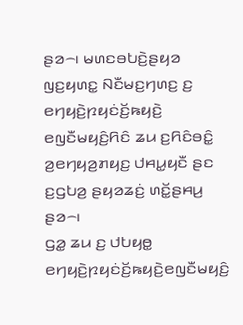ꤔꤤ꤮꤯ ꤗꤛꤢꤋꤝꤢꤧ꤬ꤔꤟꤤ ꤜꤢ꤬ꤟꤛꤢ꤭ ꤡꤢꤪꤗꤢ꤬ꤚꤛꤢ꤬ ꤢ꤬ ꤕꤚꤟꤢꤧ꤬ꤐꤟꤢꤦꤢꤩ꤬ꤒꤟꤢꤧ꤬ ꤕꤜꤢꤪꤗꤟꤢꤨ꤬ꤖꤢꤨ ꤘꤣ ꤢ꤬ꤖꤢꤨꤋꤢꤨ꤭ ꤤ꤬ꤕꤚꤟꤤ꤬ꤊꤟꤢ꤬ ꤓꤌꤣ꤭ꤟꤢꤪ ꤔꤢ ꤢ꤬ꤞꤝꤤ꤬ ꤔꤟꤤꤘꤢꤦ꤬ ꤛꤢꤩ꤭ꤔꤌꤣ꤬ ꤔꤤ꤮꤯
ꤞꤤ꤭ ꤘꤣ ꤢ꤬ ꤓꤝꤟꤥ꤭ ꤕꤚꤟꤢꤧ꤬ꤐꤟꤢꤦꤢꤩ꤬ꤒꤟꤢꤧ꤬ꤕꤜꤢꤪꤗꤟꤢꤨ꤬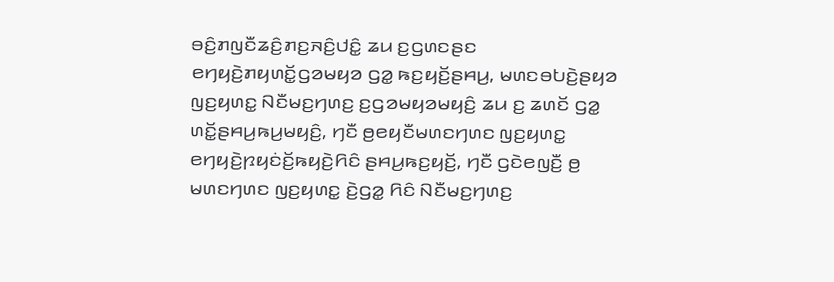ꤋꤢꤨ꤬ꤊꤜꤢꤪꤘꤢꤨ꤬ꤊꤢ꤬ꤏꤢꤨ꤬ꤓꤢꤨ꤭ ꤘꤣ ꤢ꤬ꤞꤛꤢꤔꤢ ꤕꤚꤟꤢꤧ꤬ꤊꤟꤛꤢꤩ꤭ꤞꤤꤗꤟꤤ ꤞꤤ꤭ ꤒꤢ꤬ꤟꤢꤩ꤬ꤔꤌꤣ꤬, ꤗꤛꤢꤋꤝꤢꤧ꤬ꤔꤟꤤ ꤜꤢ꤬ꤟꤛꤢ꤭ ꤡꤢꤪꤗꤢ꤬ꤚꤛꤢ꤬ ꤢ꤬ꤞꤤꤗꤟꤤꤗꤟꤢꤨ꤬ ꤘꤣ ꤢ꤬ ꤘꤛꤢꤩ ꤞꤤ꤭ ꤛꤢꤩ꤭ꤔꤌꤣ꤬ꤒꤣ꤬ꤗꤟꤢꤨ꤬, ꤚꤢꤪ ꤥ꤬ꤕꤟꤢꤪꤗꤛꤢꤚꤛꤢ ꤜꤢ꤬ꤟꤛꤢ꤭ ꤕꤚꤟꤢꤧ꤬ꤐꤟꤢꤦꤢꤩ꤬ꤒꤟꤢꤧ꤬ꤖꤢꤨ ꤔꤌꤣ꤬ꤒꤢ꤬ꤟꤢꤩ꤬, ꤚꤢꤪ ꤞꤢꤧꤕꤜꤢꤪ꤬ ꤥ꤬ ꤗꤛꤢꤚꤛꤢ ꤜꤢ꤬ꤟꤛꤢ꤭ ꤢꤧ꤬ꤞꤤ꤭ ꤖꤢꤨ ꤡꤢꤪꤗꤢ꤬ꤚꤛꤢ꤬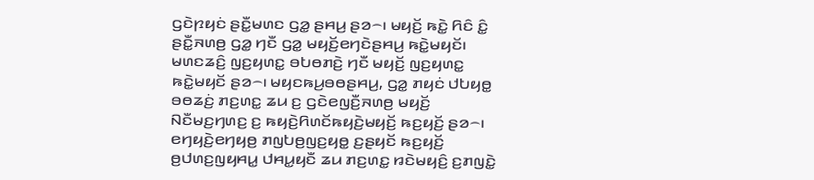ꤞꤢꤧꤐꤟꤢꤦ ꤔꤢꤪ꤭ꤗꤛꤢ ꤞꤤ꤭ ꤔꤌꤣ꤬ ꤔꤤ꤮꤯ ꤗꤟꤢꤩ꤬ ꤒꤢꤧ꤭ ꤖꤢꤨ ꤢꤨ꤭ ꤔꤢꤪ꤭ꤏꤛꤥ꤬ ꤞꤤ꤭ ꤚꤢꤪ ꤞꤤ꤭ ꤗꤟꤢꤩ꤬ꤕꤚꤢꤧꤔꤌꤣ꤬ ꤒꤢꤧ꤭ꤗꤟꤢꤩ꤯ ꤗꤛꤢꤘꤢꤨ꤬ ꤜꤢ꤬ꤟꤛꤢ꤭ ꤋꤝꤥꤊꤢꤧ꤬ ꤚꤢꤪ ꤗꤟꤢꤩ꤬ ꤜꤢ꤬ꤟꤛꤢ꤭ ꤒꤢꤧ꤭ꤗꤟꤢꤩ ꤔꤤ꤮꤯ ꤗꤟꤢꤒꤣ꤬ꤋꤥꤔꤌꤣ꤬, ꤞꤤ꤭ ꤊꤟꤢꤦ ꤓꤝꤟꤥ꤭ ꤋꤥꤘꤢꤦ꤬ ꤊꤢ꤬ꤛꤢ꤭ ꤘꤣ ꤢ꤬ ꤞꤢꤧꤕꤜꤢꤪ꤬ꤏꤛꤥ꤬ ꤗꤟꤢꤩ꤬ ꤡꤢꤪꤗꤢ꤬ꤚꤛꤢ꤬ ꤢ꤬ ꤒꤟꤢꤧ꤬ꤖꤛꤢꤩꤒꤟꤢꤧ꤬ꤗꤟꤢꤩ꤬ ꤒꤢ꤬ꤟꤢꤩ꤬ ꤔꤤ꤮꤯
ꤕꤚꤟꤢꤧ꤬ꤕꤚꤟꤥ꤬ ꤊꤜꤝꤥ꤬ꤜꤢ꤬ꤟꤥ꤭ ꤢ꤬ꤔꤟꤢꤩ ꤒꤢ꤬ꤟꤢꤩ꤬ ꤥ꤬ꤓꤛꤢ꤬ꤜꤟꤌꤣ꤭ ꤓꤌꤣ꤭ꤟꤢꤪ ꤘꤣ ꤊꤢ꤬ꤛꤢ꤭ ꤙꤢꤧꤗꤟꤢꤨ꤬ ꤢ꤬ꤊꤜꤢꤧ꤭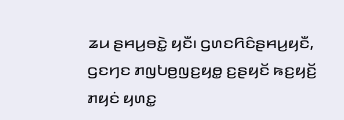ꤘꤣ ꤔꤌꤣ꤬ꤋꤢꤧ꤭ ꤟꤢꤪ꤯ ꤞꤛꤢꤖꤢꤨꤔꤌꤣ꤬ꤟꤢꤪ, ꤞꤢꤚꤢ ꤊꤜꤝꤥ꤬ꤜꤢ꤬ꤟꤥ꤭ ꤢ꤬ꤔꤟꤢꤩ ꤒꤢ꤬ꤟꤢꤩ꤬ ꤊꤟꤢꤦ ꤟꤛꤢ꤭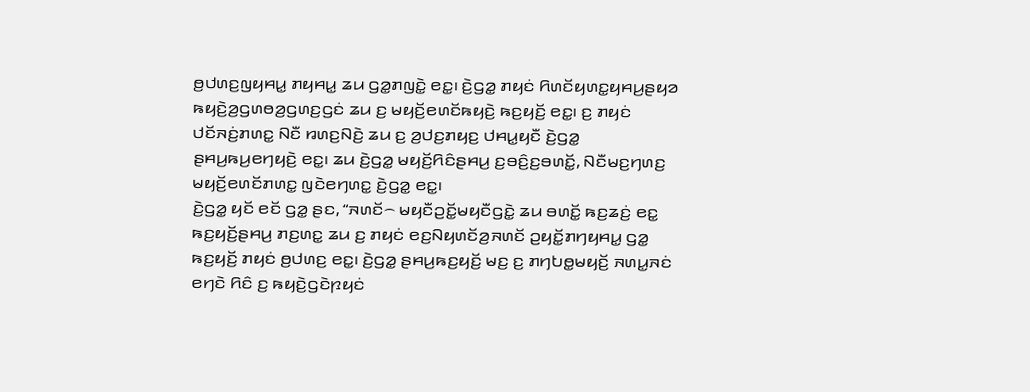ꤥ꤬ꤓꤛꤢ꤬ꤜꤟꤌꤣ꤭ ꤊꤟꤌꤣ꤭ ꤘꤣ ꤞꤤ꤭ꤊꤜꤢꤧ꤭ ꤕꤢ꤭꤯ ꤢꤧ꤬ꤞꤤ꤭ ꤊꤟꤢꤦ ꤖꤛꤢꤩꤟꤛꤢ꤭ꤟꤌꤣ꤬ꤔꤟꤤ ꤒꤟꤢꤧ꤬ꤤ꤬ꤞꤛꤥꤤ꤬ꤞꤛꤢ꤬ꤞꤢꤦ ꤘꤣ ꤢ꤬ ꤗꤟꤢꤩ꤬ꤕꤛꤢꤩꤒꤟꤢꤧ꤬ ꤒꤢ꤬ꤟꤢꤩ꤬ ꤕꤢ꤭꤯ ꤢ꤬ ꤊꤟꤢꤦ ꤓꤢꤩꤏꤢꤦ꤬ꤊꤛꤢ꤭ ꤡꤢꤪ ꤙꤛꤢ꤬ꤡꤢꤧ꤬ ꤘꤣ ꤢ꤬ ꤤ꤬ꤓꤢ꤬ꤊꤟꤢ꤬ ꤓꤌꤣ꤭ꤟꤢꤪ ꤢꤧ꤬ꤞꤤ꤭ ꤔꤌꤣ꤬ꤒꤣ꤬ꤕꤚꤟꤢꤧ꤬ ꤕꤢ꤭꤯ ꤘꤣ ꤢꤧ꤬ꤞꤤ꤭ ꤗꤟꤢꤩ꤬ꤖꤢꤨꤔꤌꤣ꤬ ꤢ꤬ꤋꤢꤨ꤬ꤢ꤬ꤋꤛꤢꤩ꤭, ꤡꤢꤪꤗꤢ꤬ꤚꤛꤢ꤬ ꤗꤟꤢꤩ꤬ꤕꤛꤢꤩꤊꤛꤢ꤭ ꤜꤢꤧꤕꤚꤛꤢ꤭ ꤢꤧ꤬ꤞꤤ꤭ ꤕꤢ꤭꤯
ꤢꤧ꤬ꤞꤤ꤭ ꤟꤢꤩ ꤕꤢꤩ ꤞꤤ꤭ ꤔꤢ, “ꤏꤛꤢꤩ꤮ ꤗꤟꤢꤪꤑꤢꤩ꤭ꤗꤟꤢꤪꤞꤢꤧ꤭ ꤘꤣ ꤋꤛꤢꤩ꤭ ꤒꤢ꤬ꤘꤢꤦ꤬ ꤕꤢ꤭ ꤒꤢ꤬ꤟꤢꤩ꤬ꤔꤌꤣ꤬ ꤊꤢ꤬ꤛꤢ꤭ ꤘꤣ ꤢ꤬ ꤊꤟꤢꤦ ꤕꤢ꤬ꤡꤟꤛꤢꤩꤤ꤬ꤏꤛꤢꤩ ꤑꤟꤢꤩ꤭ꤊꤚꤟꤌꤣ꤭ ꤞꤤ꤭ ꤒꤢ꤬ꤟꤢꤩ꤬ ꤊꤟꤢꤦ ꤥ꤬ꤓꤛꤢ꤬ ꤕꤢ꤭꤯ ꤢꤧ꤬ꤞꤤ꤭ ꤔꤌꤣ꤬ꤒꤢ꤬ꤟꤢꤩ꤬ ꤗꤢ꤬ ꤢ꤬ ꤊꤚꤝꤥ꤭ꤗꤟꤢꤩ꤬ ꤏꤛꤣ꤭ꤏꤢꤦ ꤕꤚꤢꤧ ꤖꤢꤨ ꤢ꤬ ꤒꤟꤢꤧ꤬ꤞꤢꤧꤐꤟꤢꤦ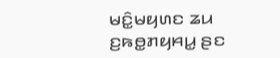ꤗꤢꤨ꤭ꤗꤟꤛꤢ ꤘꤣ ꤢ꤬ꤒꤥ꤭ꤊꤟꤌꤣ꤭ ꤔꤢ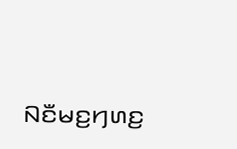ꤡꤢꤪꤗꤢ꤬ꤚꤛꤢ꤬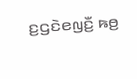ꤢ꤬ꤞꤢꤧꤕꤜꤢꤪ꤬ ꤒꤥ꤬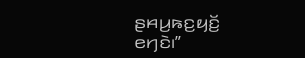ꤔꤌꤣ꤬ꤒꤢ꤬ꤟꤢꤩ꤬ ꤕꤚꤢꤧ꤯”